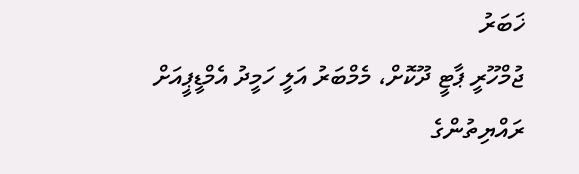ޚަބަރު
ޖުމްހޫރީ ޕާޓީ ދޫކޮށް، މެމްބަރު އަލީ ހަމީދު އެމްޑީޕީއަށް
ރައްޔިތުންގެ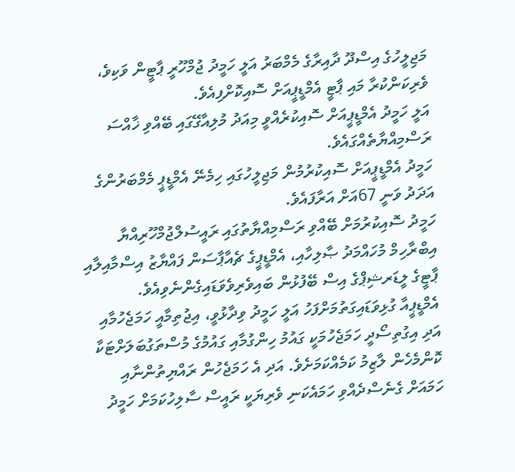މަޖިލީހުގެ އިސްދޫ ދާއިރާގެ މެމްބަރު އަލީ ހަމީދު ޖުމްހޫރީ ޕާޓީން ވަކިވެ، ވެރިކަންކުރާ މައި ޕާޓީ އެމްޑީޕީއަށް ސޮއިކޮށްފިއެވެ.
އަލީ ހަމީދު އެމްޑީޕީއަށް ސޮއިކުރެއްވީ މިއަދު މުލިއާގޭގައި ބޭއްވި ޚާއްސަ ރަސްމިއްޔާތެއްގައެވެ.
ހަމީދު އެމްޑީޕީއަށް ސޮއިކުރުމުން މަޖިލީހުގައި ހިމެނޭ އެމްޑީޕީ މެމްބަރުންގެ އަދަދު ވަނީ 67އަށް އަރާފައެވެ.
ހަމީދު ސޮއިކުރުމަށް ބޭއްވި ރަސްމިއްޔާތުގައި ރައީސުލްޖުމްހޫރިއްޔާ އިބްރާހިމް މުހައްމަދު ޞާލިހާއި، އެމްޑީޕީގެ ޗެއާޕާސަން ފައްޔާޒު އިސްމާއިލާއި ޕާޓީގެ ލީޑަރޝިޕްގެ އިސް ބޭފުޅުން ބައިވެރިވެވަޑައިގެންނެވިއެވެ.
އެމްޑީޕީއާ ގުޅިވަޑައިގަތުމަށްފަހު އަލީ ހަމީދު ވިދާޅުވީ، އިޖުތިމާއީ ހަމަޖެހުމާއި އަދި އިގުތިސޯދީ ހަމަޖެހުމަކީ ގައުމު ހިންގުމާއި ގައުމުގެ މުސްތަގުބަލަށްޓަކާ ކޮންމެހެން ލާޒިމު ކަމެއްކަމަށެވެ. އަދި އެ ހަމަޖެހުން ރައްޔިތުންނާއި ހަމައަށް ގެނެސްދެއްވި ހަމައެކަނި ވެރިޔަކީ ރައީސް ސާލިހުކަމަށް ހަމީދު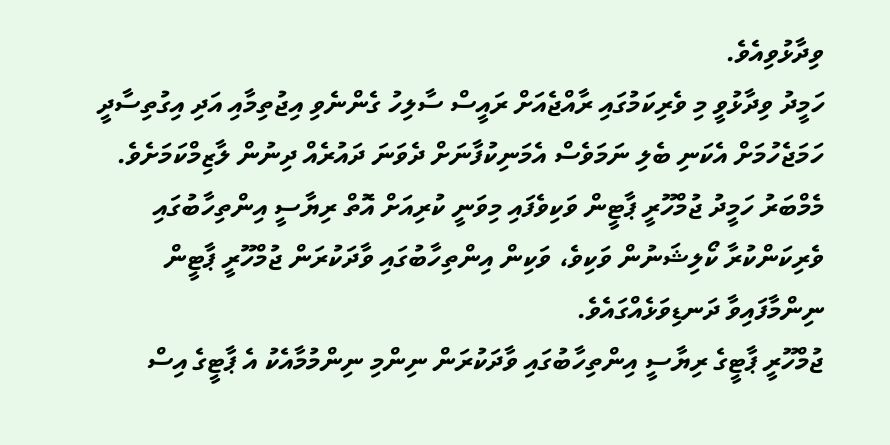ވިދާޅުވިއެވެ.
ހަމީދު ވިދާޅުވީ މި ވެރިކަމުގައި ރާއްޖެއަށް ރައީސް ސާލިހު ގެންނެވި އިޖުތިމާއި އަދި އިގުތިސާދީ ހަމަޖެހުމަށް އެކަނި ބެލި ނަމަވެސް އެމަނިކުފާނަށް ދެވަނަ ދައުރެއް ދިނުން ލާޒިމްކަމަށެވެ.
މެމްބަރު ހަމީދު ޖުމްހޫރީ ޕާޓީން ވަކިވެފައި މިވަނީ ކުރިއަށް އޮތް ރިޔާސީ އިންތިހާބުގައި ވެރިކަންކުރާ ކޯލިޝަނުން ވަކިވެ، ވަކިން އިންތިހާބުގައި ވާދަކުރަން ޖުމްހޫރީ ޕާޓީން ނިންމާފައިވާ ދަނޑިވަޅެއްގައެވެ.
ޖުމްހޫރީ ޕާޓީގެ ރިޔާސީ އިންތިހާބުގައި ވާދަކުރަން ނިންމި ނިންމުމާއެކު އެ ޕާޓީގެ އިސް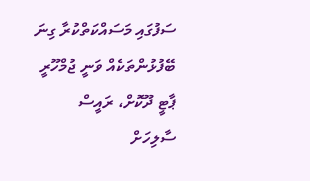ސަފުގައި މަސައްކަތްކުރާ ގިނަ ބޭފުޅުންތަކެއް ވަނީ ޖުމްހޫރީ ޕާޓީ ދޫކޮށް، ރައީސް ސާލިހަށް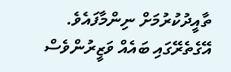ތާއީދުކުރުމަށް ނިންމާފައެވެ. އޭގެތެރޭގައި ބައެއް ވަޒީރުންވެސް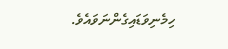ހިމެނިވަޑައިގެންނަވައެވެ.